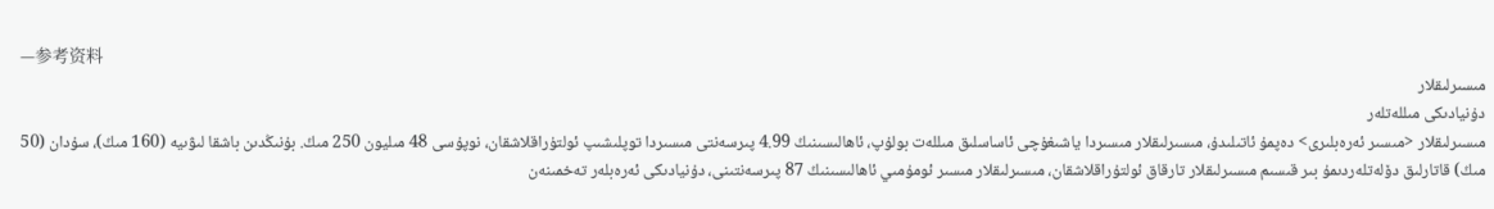—参考资料
مىسىرلىقلار
دۇنيادىكى مىللەتلەر
مىسىرلىقلار <مىسىر ئەرەبلىرى> دەپمۇ ئاتىلىدۇ، مىسىرلىقلار مىسىردا ياشىغۇچى ئاساسلىق مىللەت بولۇپ، ئاھالىسىنىڭ 4.99 پىرسەنتى مىسىردا توپلىشىپ ئولتۇراقلاشقان، نوپۇسى 48 مىليون 250 مىڭ. بۇنىڭدىن باشقا لىۋىيە (160 مىڭ)، سۇدان (50 مىڭ) قاتارلىق دۆلەتلەردىمۇ بىر قىسىم مىسىرلىقلار تارقاق ئولتۇراقلاشقان، مىسىرلىقلار مىسىر ئومۇمىي ئاھالىسىنىڭ 87 پىرسەنتىنى، دۇنيادىكى ئەرەبلەر تەخمىنەن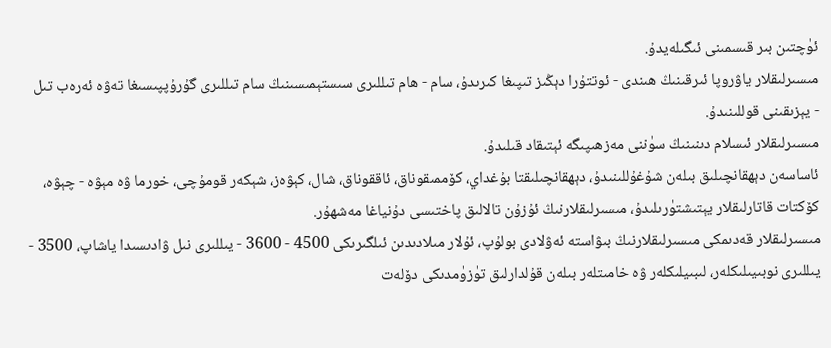ئۈچتىن بىر قىسمىنى ئىگىلەيدۇ.
مىسىرلىقلار ياۋروپا ئىرقىنىڭ ھىندى - ئوتتۇرا دېڭىز تىپىغا كىرىدۇ، سام - ھام تىللىرى سىستېمىسىنىڭ سام تىللىرى گۇرۇپپىسىغا تەۋە ئەرەب تىل - يېزىقىنى قوللىنىدۇ.
مىسىرلىقلار ئىسلام دىنىنىڭ سۈننى مەزھىپىگە ئېتىقاد قىلىدۇ.
ئاساسەن دېھقانچىلىق بىلەن شۇغۇللىنىدۇ، دېھقانچىلىقتا بۇغداي، كۆممىقوناق، ئاققوناق، شال، كېۋەز، شېكەر قومۇچى، خورما ۋە مېۋە - چېۋە، كۆكتات قاتارلىقلار يېتىشتۈرىلىدۇ، مىسىرلىقلارنىڭ ئۇزۇن تالالىق پاختىسى دۇنياغا مەشھۇر.
مىسىرلىقلار قەدىمكى مىسىرلىقلارنىڭ بىۋاستە ئەۋلادى بولۇپ، ئۇلار مىلادىدىن ئىلگىرىكى 4500 - 3600 - يىللىرى نىل ۋادىسىدا ياشاپ، 3500 - يىللىرى نوبىيىلىكلەر، لىبىيلىكلەر ۋە خامىتلەر بىلەن قۇلدارلىق تۈزۈمدىكى دۆلەت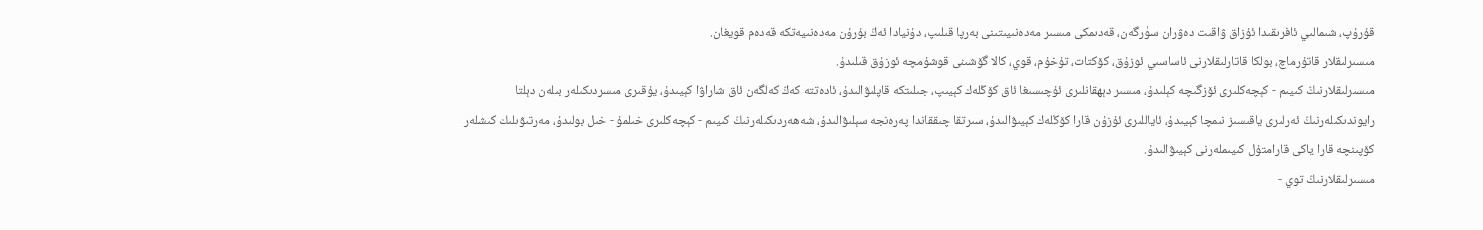قۇرۇپ، شىمالىي ئافرىقىدا ئۇزاق ۋاقىت دەۋران سۈرگەن، قەدىمكى مىسىر مەدەنىيىتىنى بەرپا قىلىپ، دۇنيادا ئەڭ بۇرۇن مەدەنىيەتكە قەدەم قويغان.
مىسىرلىقلار قاتۇرماچ، بولكا قاتارلىقلارنى ئاساسىي ئوزۇق، كۆكتات، تۇخۇم، قوي، كالا گۆشىنى قوشۇمچە ئوزۇق قىلىدۇ.
مىسىرلىقلارنىڭ كىيىم - كېچەكلىرى ئۆزگىچە كېلىدۇ، مىسىر دېھقانلىرى ئۇچىسىغا ئاق كۆڭلەك كېيىپ، جىلىتكە قاپلىۋالىدۇ، ئادەتتە كەڭ كەلگەن ئاق شاراۋا كېيىدۇ، يۇقىرى مىسردىكىلەر بىلەن دېلتا رايوندىكىلەرنىڭ ئەرلىرى ياقىسىز نىمچا كېيىدۇ، ئاياللىرى ئۇزۇن قارا كۆڭلەك كېيىۋالىدۇ، سىرتقا چىققاندا پەرەنجە سېلىۋالىدۇ، شەھەردىكىلەرنىڭ كىيىم - كېچەكلىرى خىلمۇ - خىل بولىدۇ، مەرتىۋىلىك كىشلەر كۆپىنچە قارا ياكى قارامتۇل كىيىملەرنى كېيىۋالىدۇ.
مىسىرلىقلارنىڭ توي -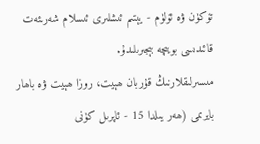تۆكۈن ۋە ئۆلۈم - يېتىم ئىشلىرى ئىسلام شەرىئەت قائىدىسى بويىچە بېجىرىلىدۇ.
مىسىرلىقلارنىڭ قۇربان ھېيت، روزا ھېيت ۋە باھار بايرىمى (ھەر يىلدا 15 - ئاپرىل كۈنى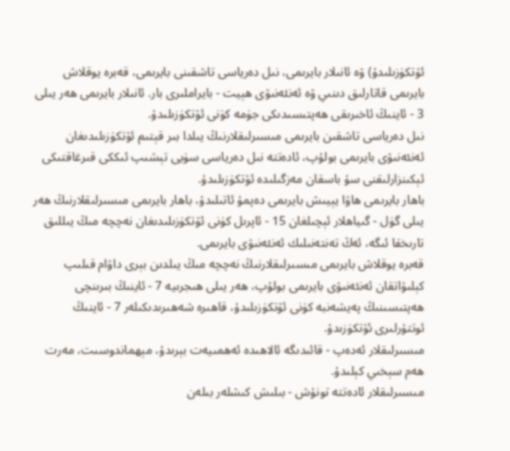ئۆتكۈزىلىدۇ) ۋە ئانىلار بايرىمى، نىل دەرياسى تاشقىنى بايرىمى، قەبرە يوقلاش بايرىمى قاتارلىق دىنىي ۋە ئەنئەنىۋى ھېيت - بايراملىرى بار. ئانىلار بايرىمى ھەر يىلى 3 - ئاينىڭ ئاخىرىقى ھەپتىسىدىكى جۈمە كۈنى ئۆتكۈزىلىدۇ.
نىل دەرياسى تاشقىن بايرىمى مىسىرلىقلارنىڭ يىلدا بىر قېتىم ئۆتكۈزىلىدىغان ئەنئەنىۋى بايرىمى بولۇپ، ئادەتتە نىل دەرياسى سۈيى تېشىپ ئىككى قىرغاقتىكى ئېكىنزارلىقنى سۇ باسقان مەزگىلىدە ئۆتكۈزىلىدۇ.
باھار بايرىمى ھاۋا يېيىش بايرىمى دەپمۇ ئاتىلىدۇ، باھار بايرىمى مىسىرلىقلارنىڭ ھەر يىلى گۈل - گىياھلار ئېچىلغان 15 - ئاپرىل كۈنى ئۆتكۈزىلىدىغان نەچچە مىڭ يىللىق تارىخقا ئىگە، ئەڭ تەنتەنىلىك ئەنئەنىۋى بايرىمى.
قەبرە يوقلاش بايرىمى مىسىرلىقلارنىڭ نەچچە مىڭ يىلدىن بېرى داۋام قىلىپ كېلىۋاتقان ئەنئەنىۋى بايرىمى بولۇپ، ھەر يىلى ھىجرىيە 7 - ئاينىڭ بىرىنچى ھەپتىسىنىڭ پەيشەنبە كۈنى ئۆتكۈزىلىدۇ، قاھىرە شەھىرىدىكىلەر 7 - ئاينىڭ ئوتتۇرلىرى ئۆتكۈزىدۇ.
مىسىرلىقلار ئەدەپ - قائىدىگە ئالاھىدە ئەھمىيەت بېرىدۇ، مېھماندوسىت، مەرت ھەم سېخىي كېلىدۇ.
مىسىرلىقلار ئادەتتە تونۇش - بىلىش كىشلەر بىلەن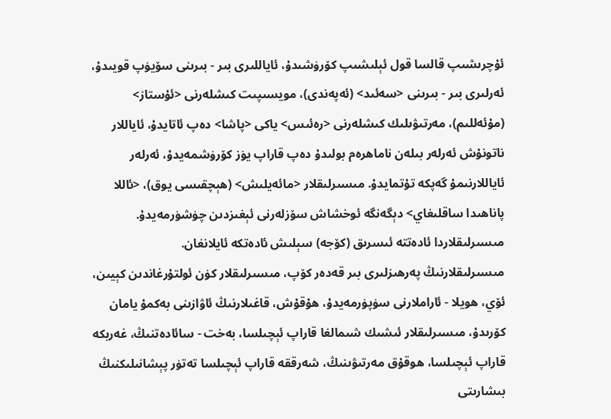ئۇچرىشىپ قالسا قول ئېلىشىپ كۆرۈشىدۇ، ئاياللىرى بىر - بىرىنى سۆيۈپ قويىدۇ، ئەرلىرى بىر - بىرىنى <سەئىد> (ئەپەندى)، مويسىپىت كىشلەرنى <ئۇستاز> (مۇئەللىم)، مەرتىۋىلىك كىشلەرنى <رەئىس> ياكى <پاشا> دەپ ئاتايدۇ، ئاياللار ناتونۇش ئەرلەر بىلەن ناماھرەم بولىدۇ دەپ قاراپ يۈز كۆرۈشمەيدۇ، ئەرلەر ئاياللارنىمۇ گەپكە تۇتمايدۇ. مىسىرلىقلار <مائەيلىش> (ھېچقىسى يوق)، <ئاللا پاناھىدا ساقلىغاي> دېگەنگە ئوخشاش سۆزلەرنى ئېغىزدىن چۈشۈرمەيدۇ.
مىسىرلىقلاردا ئادەتتە ئىسرىق (كۆجە) سېلىش ئادەتكە ئايلانغان.
مىسىرلىقلارنىڭ پەرھىزلىرى بىر قەدەر كۆپ، مىسىرلىقلار كۈن ئولتۇرغاندىن كېيىن، ئۆي، ھويلا - ئاراملارنى سۈپۈرمەيدۇ، ھۇقۇش، قاغىلارنىڭ ئاۋازىنى بەكمۇ يامان كۆرىدۇ، مىسىرلىقلار ئىشىك شىمالغا قاراپ ئېچىلسا، بەخت - سائادەتنىڭ، غەربكە قاراپ ئېچىلسا، ھوقۇق مەرتىۋىنىڭ، شەرققە قاراپ ئېچىلسا تەتۈر پېشانىلىكنىڭ بىشارىتى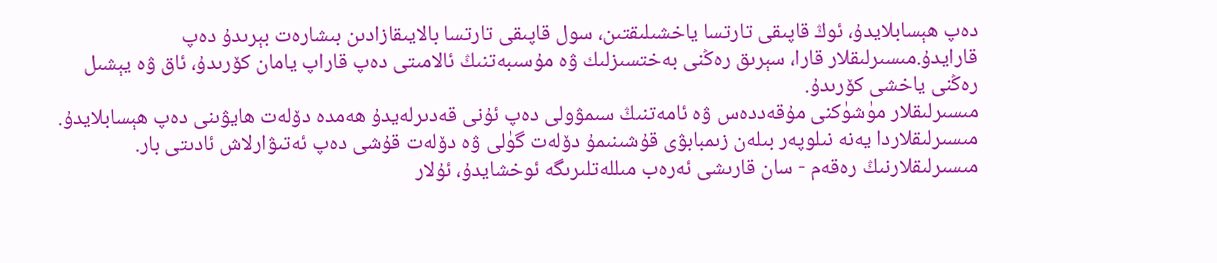دەپ ھېسابلايدۇ، ئوڭ قاپىقى تارتسا ياخشىلىقتىن، سول قاپىقى تارتسا بالايىقازادىن بىشارەت بېرىدۇ دەپ قارايدۇ.مىسىرلىقلار قارا، سېرىق رەڭنى بەختسىزلىك ۋە مۇسىبەتنىڭ ئالامىتى دەپ قاراپ يامان كۆرىدۇ، ئاق ۋە يېشىل رەڭنى ياخشى كۆرىدۇ.
مىسىرلىقلار مۈشۈكنى مۇقەددەس ۋە ئامەتنىڭ سىمۋولى دەپ ئۇنى قەدىرلەيدۇ ھەمدە دۆلەت ھايۋىنى دەپ ھېسابلايدۇ.
مىسىرلىقلاردا يەنە نىلوپەر بىلەن زىمبابۋى قۇشىنىمۇ دۆلەت گۈلى ۋە دۆلەت قۇشى دەپ ئەتىۋارلاش ئادىتى بار.
مىسىرلىقلارنىڭ رەقەم - سان قارىشى ئەرەب مىللەتلىرىگە ئوخشايدۇ، ئۇلار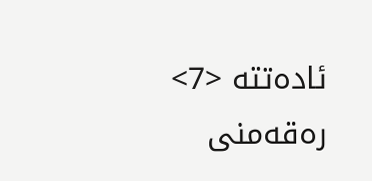ئادەتتە <7> رەقەمنى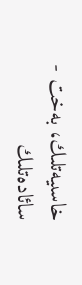خاسىيەتلىك، بەخت - سائادەتلىك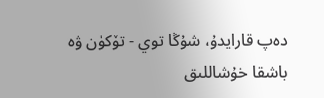دەپ قارايدۇ، شۇڭا توي - تۆكۈن ۋە باشقا خۇشاللىق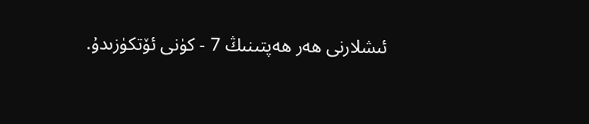ئىشلارنى ھەر ھەپتىنىڭ 7 - كۈنى ئۆتكۈزىدۇ.